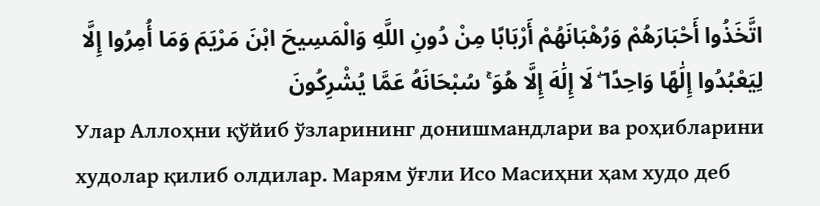اتَّخَذُوا أَحْبَارَهُمْ وَرُهْبَانَهُمْ أَرْبَابًا مِنْ دُونِ اللَّهِ وَالْمَسِيحَ ابْنَ مَرْيَمَ وَمَا أُمِرُوا إِلَّا لِيَعْبُدُوا إِلَٰهًا وَاحِدًا ۖ لَا إِلَٰهَ إِلَّا هُوَ ۚ سُبْحَانَهُ عَمَّا يُشْرِكُونَ
Улар Аллоҳни қўйиб ўзларининг донишмандлари ва роҳибларини худолар қилиб олдилар. Марям ўғли Исо Масиҳни ҳам худо деб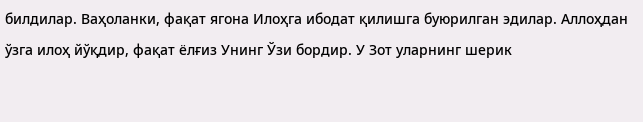билдилар. Ваҳоланки, фақат ягона Илоҳга ибодат қилишга буюрилган эдилар. Аллоҳдан ўзга илоҳ йўқдир, фақат ёлғиз Унинг Ўзи бордир. У Зот уларнинг шерик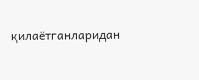қилаётганларидан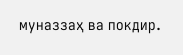муназзаҳ ва покдир.